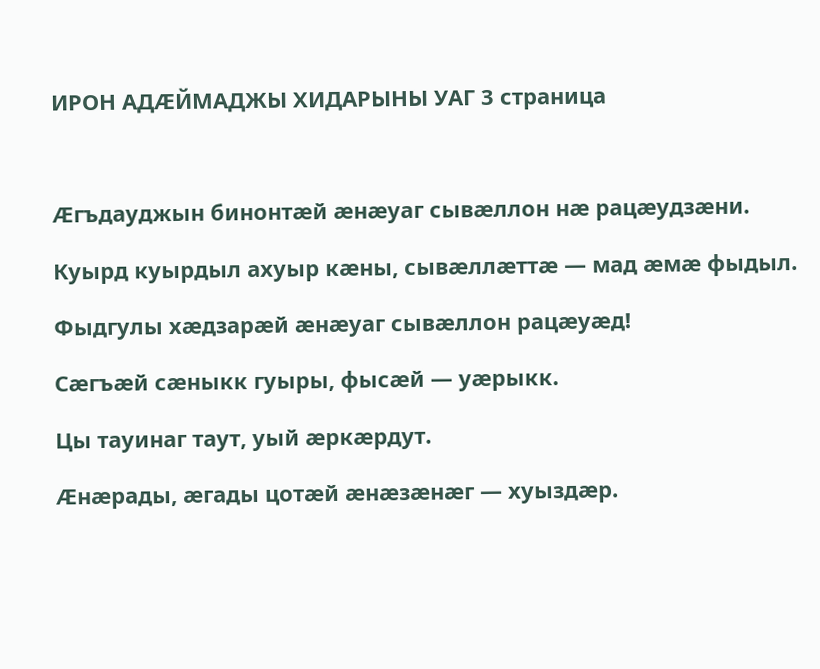ИРОН АДÆЙМАДЖЫ ХИДАРЫНЫ УАГ 3 страница



Æгъдауджын бинонтæй æнæуаг сывæллон нæ рацæудзæни.

Куырд куырдыл ахуыр кæны, сывæллæттæ — мад æмæ фыдыл.

Фыдгулы хæдзарæй æнæуаг сывæллон рацæуæд!

Сæгъæй сæныкк гуыры, фысæй — уæрыкк.

Цы тауинаг таут, уый æркæрдут.

Æнæрады, æгады цотæй æнæзæнæг — хуыздæр.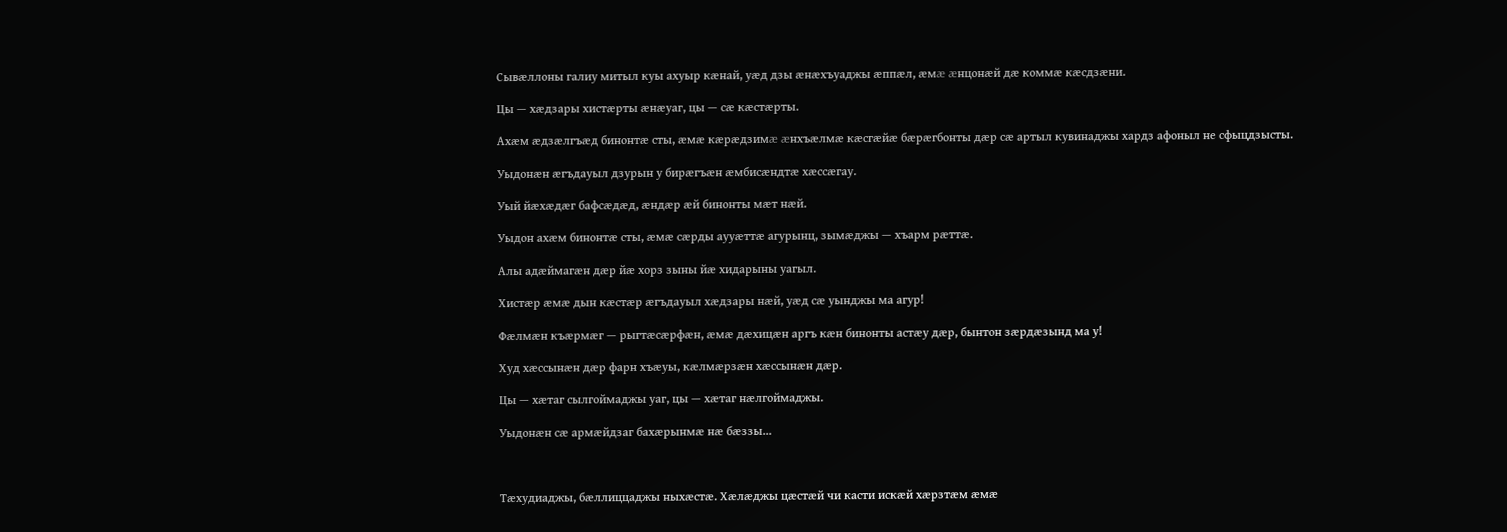Сывæллоны галиу митыл куы ахуыр кæнай, уæд дзы æнæхъуаджы æппæл, æмæ æнцонæй дæ коммæ кæсдзæни.

Цы — хæдзары хистæрты æнæуаг, цы — сæ кæстæрты.

Ахæм æдзæлгъæд бинонтæ сты, æмæ кæрæдзимæ æнхъæлмæ кæсгæйæ бæрæгбонты дæр сæ артыл кувинаджы хардз афоныл не сфыцдзысты.

Уыдонæн æгъдауыл дзурын у бирæгъæн æмбисæндтæ хæссæгау.

Уый йæхæдæг бафсæдæд, æндæр æй бинонты мæт нæй.

Уыдон ахæм бинонтæ сты, æмæ сæрды аууæттæ агурынц, зымæджы — хъарм рæттæ.

Алы адæймагæн дæр йæ хорз зыны йæ хидарыны уагыл.

Хистæр æмæ дын кæстæр æгъдауыл хæдзары нæй, уæд сæ уынджы ма агур!

Фæлмæн къæрмæг — рыгтæсæрфæн, æмæ дæхицæн аргъ кæн бинонты астæу дæр, бынтон зæрдæзынд ма у!

Худ хæссынæн дæр фарн хъæуы, кæлмæрзæн хæссынæн дæр.

Цы — хæтаг сылгоймаджы уаг, цы — хæтаг нæлгоймаджы.

Уыдонæн сæ армæйдзаг бахæрынмæ нæ бæззы...



Тæхудиаджы, бæллиццаджы ныхæстæ. Хæлæджы цæстæй чи касти искæй хæрзтæм æмæ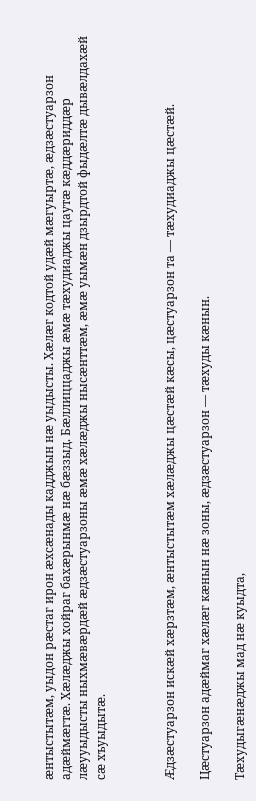æнтыстытæм, уыдон рæстаг ирон æхсæнады кадджын нæ уыдысты. Хæлæг кодтой удæй мæгуыртæ, æдзæстуарзон адæймæгтæ. Хæлæджы хойраг бахæрынмæ нæ бæззыд. Бæллиццаджы æмæ тæхудиаджы цаутæ кæддæриддæр лæууыдысты ныхмæвæрдæй æдзæстуарзоны æмæ хæлæджы нысæнттæм, æмæ уымæн дзырдтой фыдæлтæ дывæлдахæй сæ хъуыдытæ.



Æдзæстуарзон искæй хæрзтæм, æнтыстытæм хæлæджы цæстæй кæсы, цæстуарзон та — тæхудиаджы цæстæй.

Цæстуарзон адæймаг хæлæг кæнын нæ зоны, æдзæстуарзон — тæхуды кæнын.

Тæхудыгæнæджы мад нæ куыдта,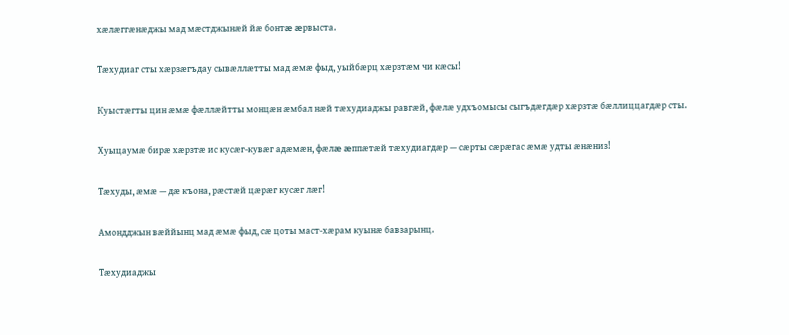хæлæггæнæджы мад мæстджынæй йæ бонтæ æрвыста.

Тæхудиаг сты хæрзæгъдау сывæллæтты мад æмæ фыд, уыйбæрц хæрзтæм чи кæсы!

Куыстæгты цин æмæ фæллæйтты монцæн æмбал нæй тæхудиаджы равгæй, фæлæ удхъомысы сыгъдæгдæр хæрзтæ бæллиццагдæр сты.

Хуыцаумæ бирæ хæрзтæ ис кусæг-кувæг адæмæн, фæлæ æппæтæй тæхудиагдæр — сæрты сæрæгас æмæ удты æнæниз!

Тæхуды, æмæ — дæ къона, рæстæй цæрæг кусæг лæг!

Амондджын вæййынц мад æмæ фыд, сæ цоты маст-хæрам куынæ бавзарынц.

Тæхудиаджы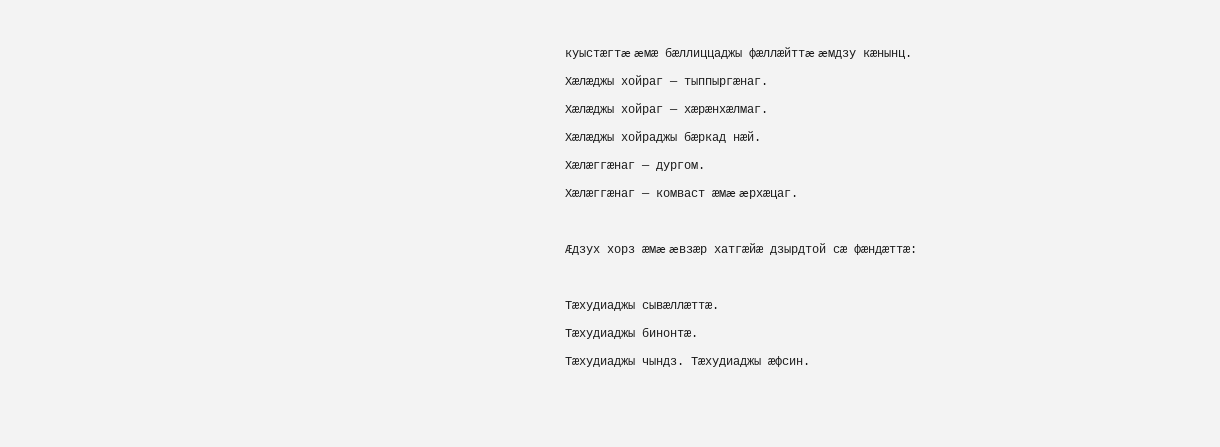куыстæгтæ æмæ бæллиццаджы фæллæйттæ æмдзу кæнынц.

Хæлæджы хойраг — тыппыргæнаг.

Хæлæджы хойраг — хæрæнхæлмаг.

Хæлæджы хойраджы бæркад нæй.

Хæлæггæнаг — дургом.

Хæлæггæнаг — комваст æмæ æрхæцаг.



Æдзух хорз æмæ æвзæр хатгæйæ дзырдтой сæ фæндæттæ:



Тæхудиаджы сывæллæттæ.

Тæхудиаджы бинонтæ.

Тæхудиаджы чындз. Тæхудиаджы æфсин.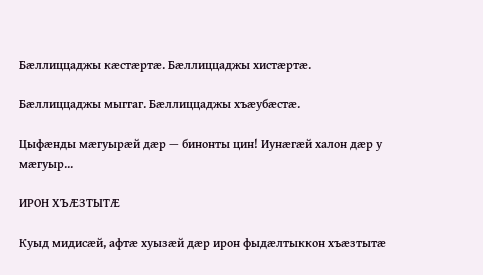Бæллиццаджы кæстæртæ. Бæллиццаджы хистæртæ.

Бæллиццаджы мыггаг. Бæллиццаджы хъæубæстæ.

Цыфæнды мæгуырæй дæр — бинонты цин! Иунæгæй халон дæр у мæгуыр...

ИРОН ХЪÆЗТЫТÆ

Куыд мидисæй, афтæ хуызæй дæр ирон фыдæлтыккон хъæзтытæ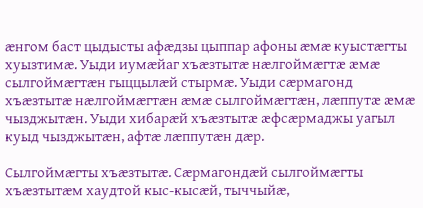æнгом баст цыдысты афæдзы цыппар афоны æмæ куыстæгты хуызтимæ. Уыди иумæйаг хъæзтытæ нæлгоймæгтæ æмæ сылгоймæгтæн гыццылæй стырмæ. Уыди сæрмагонд хъæзтытæ нæлгоймæгтæн æмæ сылгоймæгтæн, лæппутæ æмæ чызджытæн. Уыди хибарæй хъæзтытæ æфсæрмаджы уагыл куыд чызджытæн, афтæ лæппутæн дæр.

Сылгоймæгты хъæзтытæ. Сæрмагондæй сылгоймæгты хъæзтытæм хаудтой кыс-кысæй, тыччыйæ,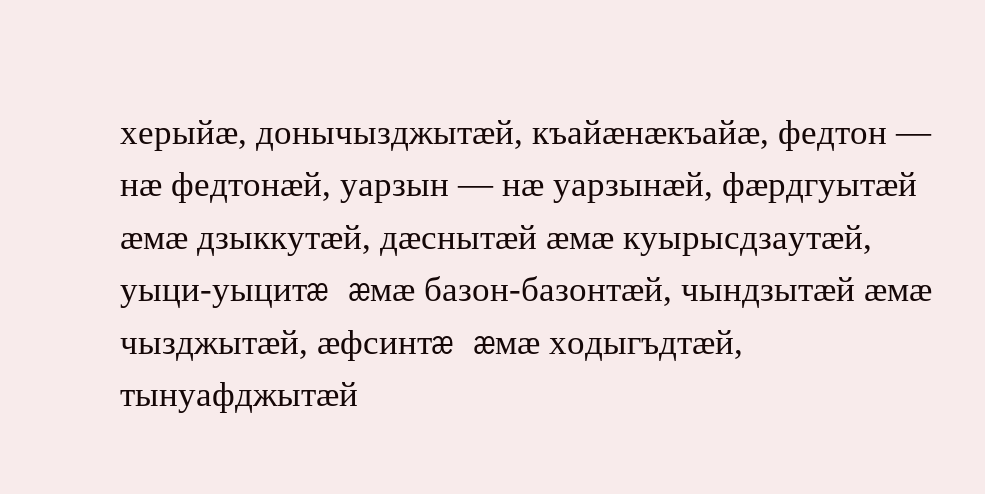херыйæ, донычызджытæй, къайæнæкъайæ, федтон — нæ федтонæй, уарзын — нæ уарзынæй, фæрдгуытæй æмæ дзыккутæй, дæснытæй æмæ куырысдзаутæй, уыци-уыцитæ æмæ базон-базонтæй, чындзытæй æмæ чызджытæй, æфсинтæ æмæ ходыгъдтæй, тынуафджытæй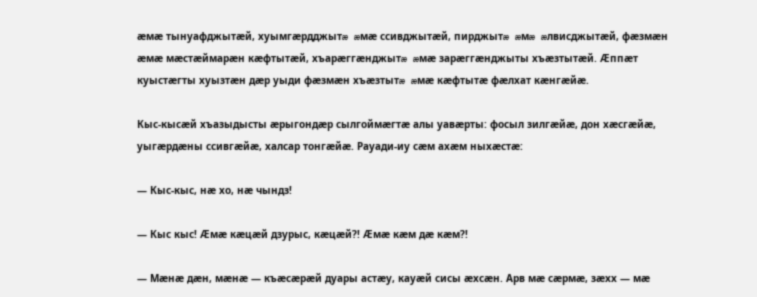æмæ тынуафджытæй, хуымгæрдджытæ æмæ ссивджытæй, пирджытæ æмæ æлвисджытæй, фæзмæн æмæ мæстæймарæн кæфтытæй, хъарæггæнджытæ æмæ зарæггæнджыты хъæзтытæй. Æппæт куыстæгты хуызтæн дæр уыди фæзмæн хъæзтытæ æмæ кæфтытæ фæлхат кæнгæйæ.

Кыс-кысæй хъазыдысты æрыгондæр сылгоймæгтæ алы уавæрты: фосыл зилгæйæ, дон хæсгæйæ, уыгæрдæны ссивгæйæ, халсар тонгæйæ. Рауади-иу сæм ахæм ныхæстæ:

— Кыс-кыс, нæ хо, нæ чындз!

— Кыс кыс! Æмæ кæцæй дзурыс, кæцæй?! Æмæ кæм дæ кæм?!

— Мæнæ дæн, мæнæ — къæсæрæй дуары астæу, кауæй сисы æхсæн. Арв мæ сæрмæ, зæхх — мæ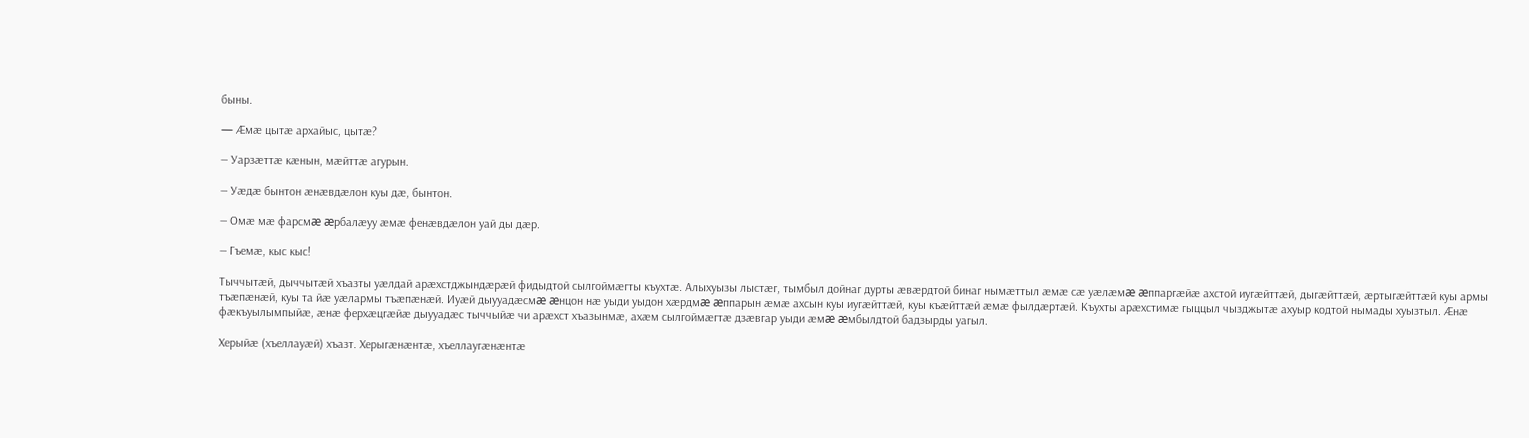быны.

— Æмæ цытæ архайыс, цытæ?

— Уарзæттæ кæнын, мæйттæ агурын.

— Уæдæ бынтон æнæвдæлон куы дæ, бынтон.

— Омæ мæ фарсмæ æрбалæуу æмæ фенæвдæлон уай ды дæр.

— Гъемæ, кыс кыс!

Тыччытæй, дыччытæй хъазты уæлдай арæхстджындæрæй фидыдтой сылгоймæгты къухтæ. Алыхуызы лыстæг, тымбыл дойнаг дурты æвæрдтой бинаг нымæттыл æмæ сæ уæлæмæ æппаргæйæ ахстой иугæйттæй, дыгæйттæй, æртыгæйттæй куы армы тъæпæнæй, куы та йæ уæлармы тъæпæнæй. Иуæй дыууадæсмæ æнцон нæ уыди уыдон хæрдмæ æппарын æмæ ахсын куы иугæйттæй, куы къæйттæй æмæ фылдæртæй. Къухты арæхстимæ гыццыл чызджытæ ахуыр кодтой нымады хуызтыл. Æнæ фæкъуылымпыйæ, æнæ ферхæцгæйæ дыууадæс тыччыйæ чи арæхст хъазынмæ, ахæм сылгоймæгтæ дзæвгар уыди æмæ æмбылдтой бадзырды уагыл.

Херыйæ (хъеллауæй) хъазт. Херыгæнæнтæ, хъеллаугæнæнтæ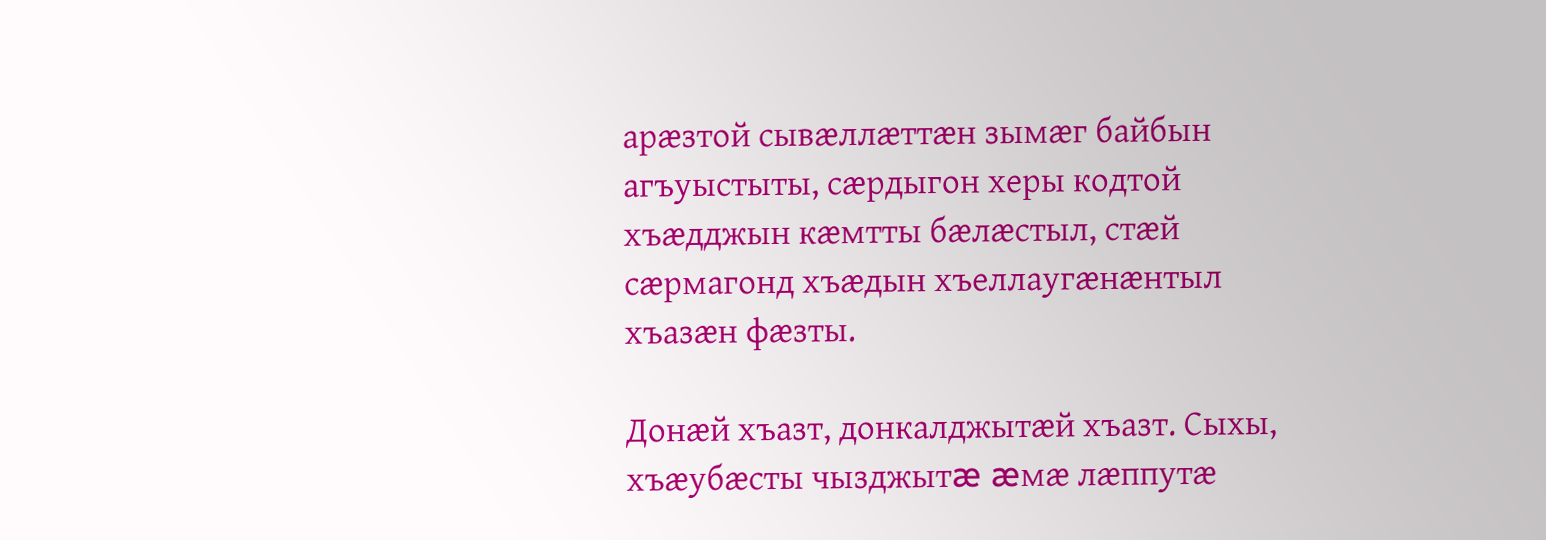арæзтой сывæллæттæн зымæг байбын агъуыстыты, сæрдыгон херы кодтой хъæдджын кæмтты бæлæстыл, стæй сæрмагонд хъæдын хъеллаугæнæнтыл хъазæн фæзты.

Донæй хъазт, донкалджытæй хъазт. Сыхы, хъæубæсты чызджытæ æмæ лæппутæ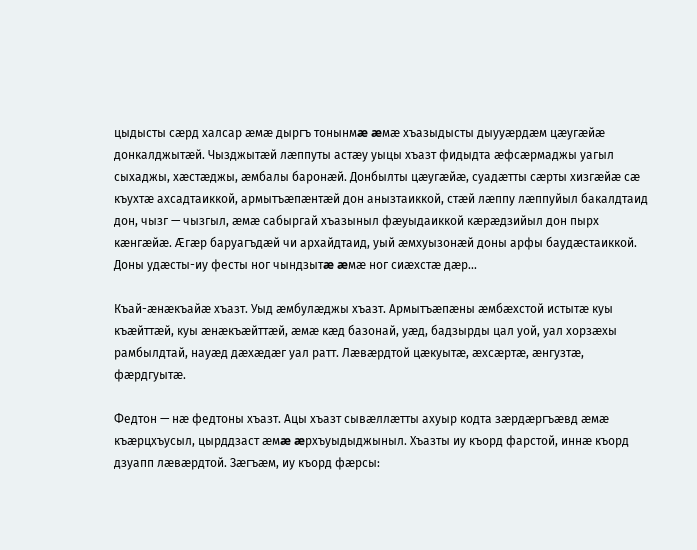цыдысты сæрд халсар æмæ дыргъ тонынмæ æмæ хъазыдысты дыууæрдæм цæугæйæ донкалджытæй. Чызджытæй лæппуты астæу уыцы хъазт фидыдта æфсæрмаджы уагыл сыхаджы, хæстæджы, æмбалы баронæй. Донбылты цæугæйæ, суадæтты сæрты хизгæйæ сæ къухтæ ахсадтаиккой, армытъæпæнтæй дон анызтаиккой, стæй лæппу лæппуйыл бакалдтаид дон, чызг — чызгыл, æмæ сабыргай хъазыныл фæуыдаиккой кæрæдзийыл дон пырх кæнгæйæ. Æгæр баруагъдæй чи архайдтаид, уый æмхуызонæй доны арфы баудæстаиккой. Доны удæсты-иу фесты ног чындзытæ æмæ ног сиæхстæ дæр...

Къай-æнæкъайæ хъазт. Уыд æмбулæджы хъазт. Армытъæпæны æмбæхстой истытæ куы къæйттæй, куы æнæкъæйттæй, æмæ кæд базонай, уæд, бадзырды цал уой, уал хорзæхы рамбылдтай, науæд дæхæдæг уал ратт. Лæвæрдтой цæкуытæ, æхсæртæ, æнгузтæ, фæрдгуытæ.

Федтон — нæ федтоны хъазт. Ацы хъазт сывæллæтты ахуыр кодта зæрдæргъæвд æмæ къæрцхъусыл, цырддзаст æмæ æрхъуыдыджыныл. Хъазты иу къорд фарстой, иннæ къорд дзуапп лæвæрдтой. Зæгъæм, иу къорд фæрсы: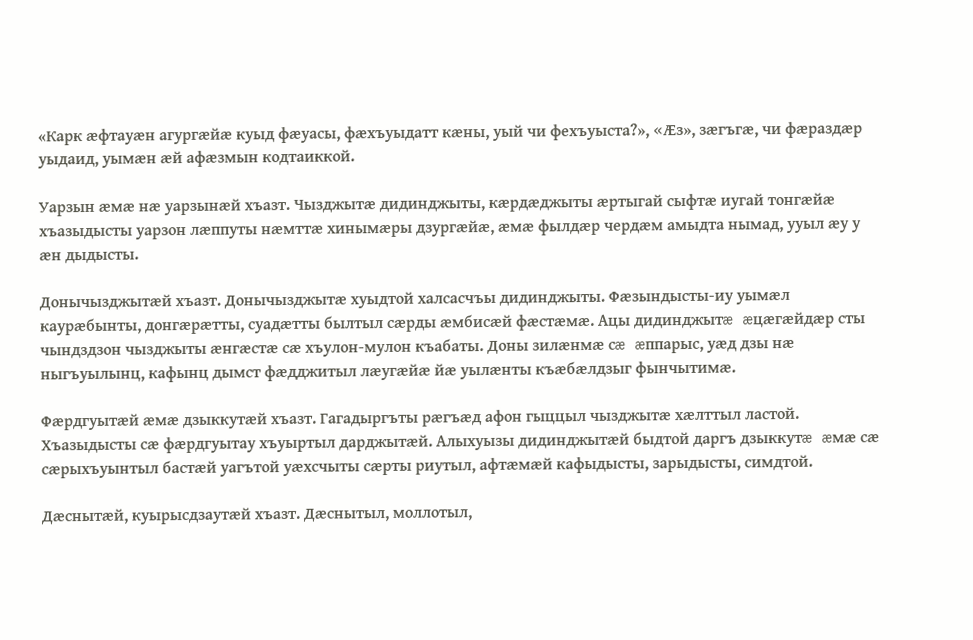«Карк æфтауæн агургæйæ куыд фæуасы, фæхъуыдатт кæны, уый чи фехъуыста?», «Æз», зæгъгæ, чи фæраздæр уыдаид, уымæн æй афæзмын кодтаиккой.

Уарзын æмæ нæ уарзынæй хъазт. Чызджытæ дидинджыты, кæрдæджыты æртыгай сыфтæ иугай тонгæйæ хъазыдысты уарзон лæппуты нæмттæ хинымæры дзургæйæ, æмæ фылдæр чердæм амыдта нымад, ууыл æу у æн дыдысты.

Донычызджытæй хъазт. Донычызджытæ хуыдтой халсасчъы дидинджыты. Фæзындысты-иу уымæл каурæбынты, донгæрæтты, суадæтты былтыл сæрды æмбисæй фæстæмæ. Ацы дидинджытæ æцæгæйдæр сты чындздзон чызджыты æнгæстæ сæ хъулон-мулон къабаты. Доны зилæнмæ сæ æппарыс, уæд дзы нæ ныгъуылынц, кафынц дымст фæдджитыл лæугæйæ йæ уылæнты къæбæлдзыг фынчытимæ.

Фæрдгуытæй æмæ дзыккутæй хъазт. Гагадыргъты рæгъæд афон гыццыл чызджытæ хæлттыл ластой. Хъазыдысты сæ фæрдгуытау хъуыртыл дарджытæй. Алыхуызы дидинджытæй быдтой даргъ дзыккутæ æмæ сæ сæрыхъуынтыл бастæй уагътой уæхсчыты сæрты риутыл, афтæмæй кафыдысты, зарыдысты, симдтой.

Дæснытæй, куырысдзаутæй хъазт. Дæснытыл, моллотыл,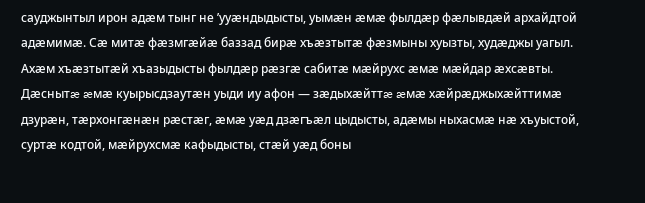сауджынтыл ирон адæм тынг не ’ууæндыдысты, уымæн æмæ фылдæр фæлывдæй архайдтой адæмимæ. Сæ митæ фæзмгæйæ баззад бирæ хъæзтытæ фæзмыны хуызты, худæджы уагыл. Ахæм хъæзтытæй хъазыдысты фылдæр рæзгæ сабитæ мæйрухс æмæ мæйдар æхсæвты. Дæснытæ æмæ куырысдзаутæн уыди иу афон — зæдыхæйттæ æмæ хæйрæджыхæйттимæ дзурæн, тæрхонгæнæн рæстæг, æмæ уæд дзæгъæл цыдысты, адæмы ныхасмæ нæ хъуыстой, суртæ кодтой, мæйрухсмæ кафыдысты, стæй уæд боны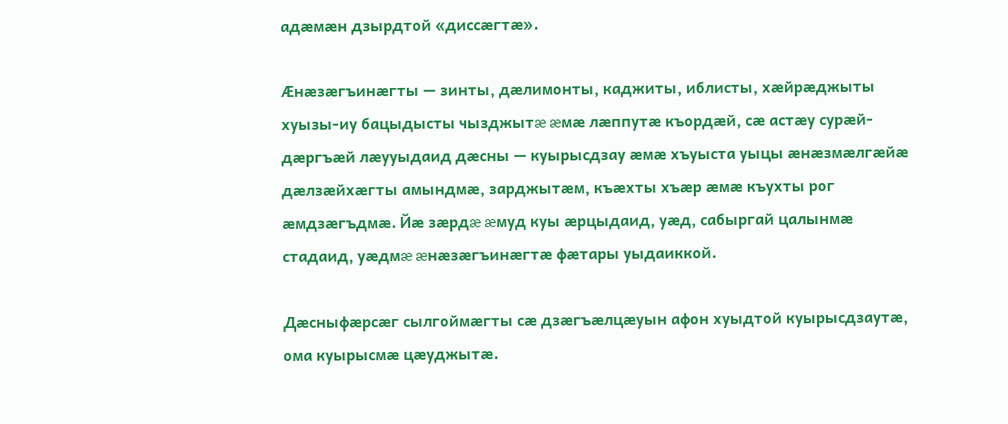адæмæн дзырдтой «диссæгтæ».

Æнæзæгъинæгты — зинты, дæлимонты, каджиты, иблисты, хæйрæджыты хуызы-иу бацыдысты чызджытæ æмæ лæппутæ къордæй, сæ астæу сурæй-дæргъæй лæууыдаид дæсны — куырысдзау æмæ хъуыста уыцы æнæзмæлгæйæ дæлзæйхæгты амындмæ, зарджытæм, къæхты хъæр æмæ къухты рог æмдзæгъдмæ. Йæ зæрдæ æмуд куы æрцыдаид, уæд, сабыргай цалынмæ стадаид, уæдмæ æнæзæгъинæгтæ фæтары уыдаиккой.

Дæсныфæрсæг сылгоймæгты сæ дзæгъæлцæуын афон хуыдтой куырысдзаутæ, ома куырысмæ цæуджытæ.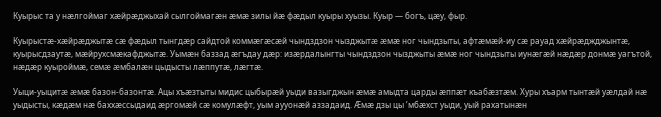Куырыс та у нæлгоймаг хæйрæджыхай сылгоймагæн æмæ зилы йæ фæдыл куыры хуызы. Куыр — богъ, цæу, фыр.

Куырыстæ-хæйрæджытæ сæ фæдыл тынгдæр сайдтой коммæгæсæй чындздзон чызджытæ æмæ ног чындзыты, афтæмæй-иу сæ рауад хæйрæджджынтæ, куырысдзаутæ, мæйрухсмæкафджытæ. Уымæн баззад æгъдау дæр: изæрдалынгты чындздзон чызджыты æмæ ног чындзыты иунæгæй нæдæр донмæ уагътой, нæдæр куыроймæ, семæ æмбалæн цыдысты лæппутæ, лæгтæ.

Уыци-уыцитæ æмæ базон-базонтæ. Ацы хъæзтыты мидис цыбырæй уыди вазыгджын æмæ амыдта царды æппæт къабæзтæм. Хуры хъарм тынтæй уæлдай нæ уыдысты, кæдæм нæ баххæссыдаид æргомæй сæ комулæфт, уым аууонæй аззадаид. Æмæ дзы цы ’мбæхст уыди, уый рахатынæн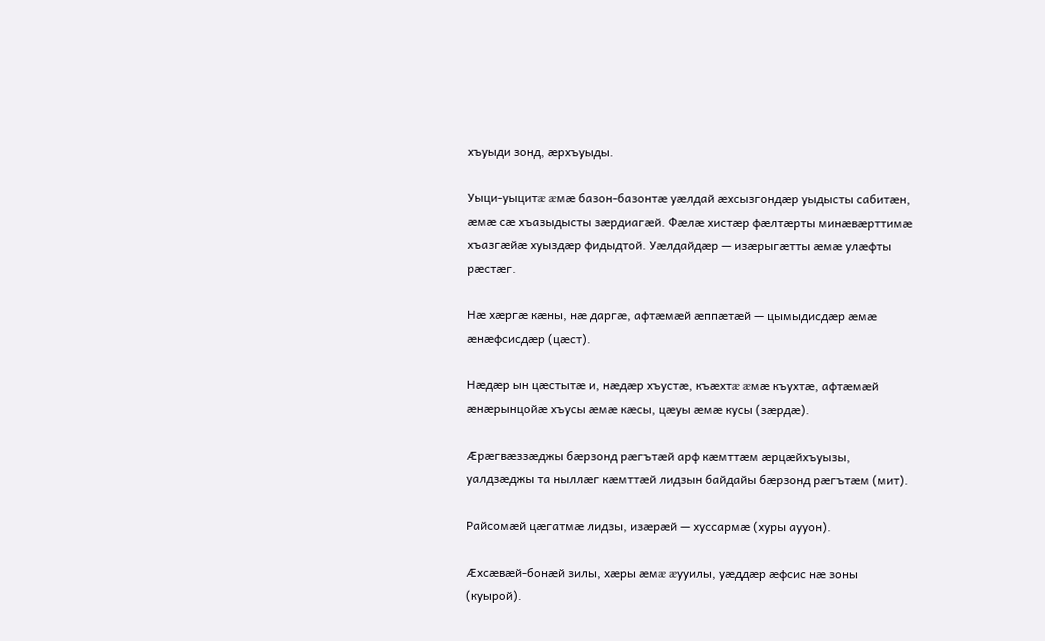хъуыди зонд, æрхъуыды.

Уыци-уыцитæ æмæ базон-базонтæ уæлдай æхсызгондæр уыдысты сабитæн, æмæ сæ хъазыдысты зæрдиагæй. Фæлæ хистæр фæлтæрты минæвæрттимæ хъазгæйæ хуыздæр фидыдтой. Уæлдайдæр — изæрыгæтты æмæ улæфты рæстæг.

Нæ хæргæ кæны, нæ даргæ, афтæмæй æппæтæй — цымыдисдæр æмæ æнæфсисдæр (цæст).

Нæдæр ын цæстытæ и, нæдæр хъустæ, къæхтæ æмæ къухтæ, афтæмæй æнæрынцойæ хъусы æмæ кæсы, цæуы æмæ кусы (зæрдæ).

Æрæгвæззæджы бæрзонд рæгътæй арф кæмттæм æрцæйхъуызы, уалдзæджы та ныллæг кæмттæй лидзын байдайы бæрзонд рæгътæм (мит).

Райсомæй цæгатмæ лидзы, изæрæй — хуссармæ (хуры аууон).

Æхсæвæй-бонæй зилы, хæры æмæ æууилы, уæддæр æфсис нæ зоны (куырой).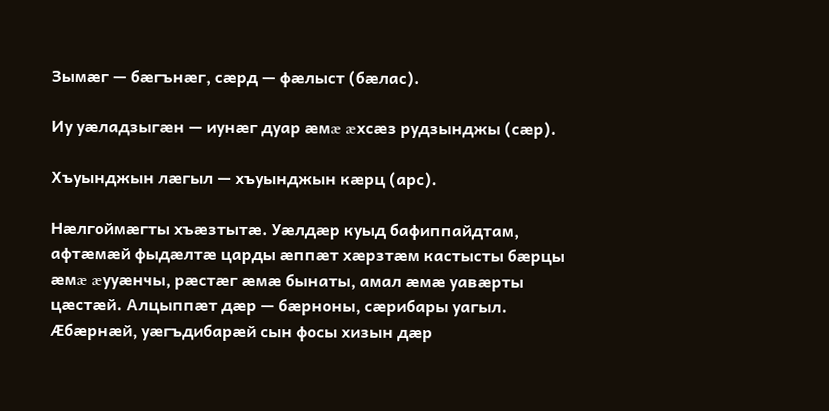Зымæг — бæгънæг, сæрд — фæлыст (бæлас).

Иу уæладзыгæн — иунæг дуар æмæ æхсæз рудзынджы (сæр).

Хъуынджын лæгыл — хъуынджын кæрц (арс).

Нæлгоймæгты хъæзтытæ. Уæлдæр куыд бафиппайдтам, афтæмæй фыдæлтæ царды æппæт хæрзтæм кастысты бæрцы æмæ æууæнчы, рæстæг æмæ бынаты, амал æмæ уавæрты цæстæй. Алцыппæт дæр — бæрноны, сæрибары уагыл. Æбæрнæй, уæгъдибарæй сын фосы хизын дæр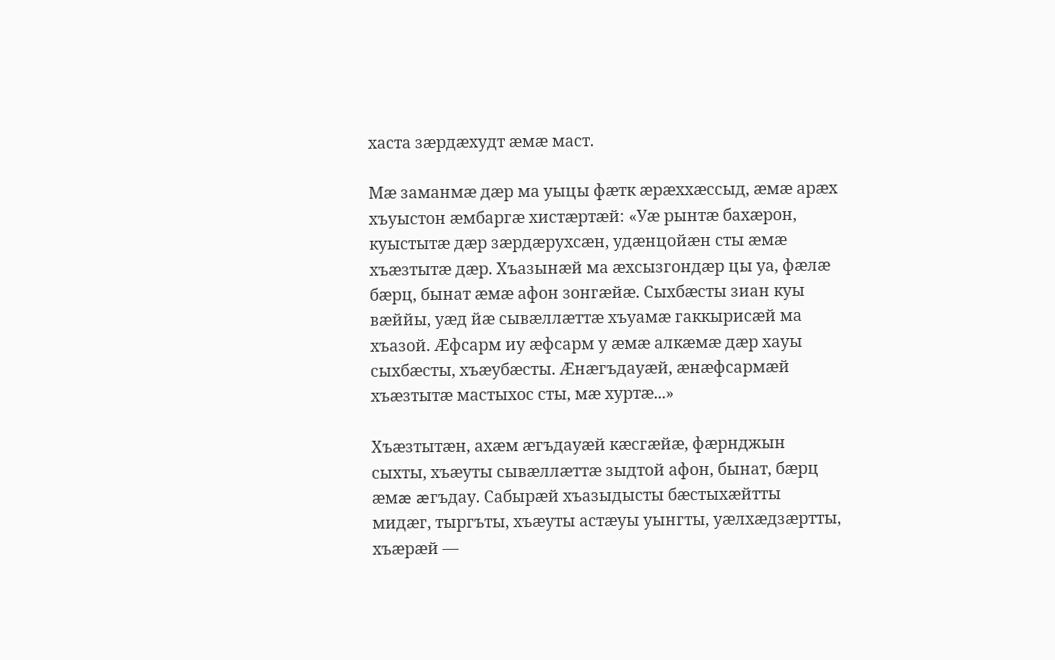хаста зæрдæхудт æмæ маст.

Мæ заманмæ дæр ма уыцы фæтк æрæххæссыд, æмæ арæх хъуыстон æмбаргæ хистæртæй: «Уæ рынтæ бахæрон, куыстытæ дæр зæрдæрухсæн, удæнцойæн сты æмæ хъæзтытæ дæр. Хъазынæй ма æхсызгондæр цы уа, фæлæ бæрц, бынат æмæ афон зонгæйæ. Сыхбæсты зиан куы вæййы, уæд йæ сывæллæттæ хъуамæ гаккырисæй ма хъазой. Æфсарм иу æфсарм у æмæ алкæмæ дæр хауы сыхбæсты, хъæубæсты. Æнæгъдауæй, æнæфсармæй хъæзтытæ мастыхос сты, мæ хуртæ...»

Хъæзтытæн, ахæм æгъдауæй кæсгæйæ, фæрнджын сыхты, хъæуты сывæллæттæ зыдтой афон, бынат, бæрц æмæ æгъдау. Сабырæй хъазыдысты бæстыхæйтты мидæг, тыргъты, хъæуты астæуы уынгты, уæлхæдзæртты, хъæрæй —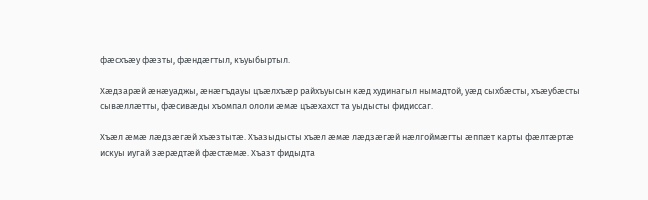фæсхъæу фæзты, фæндæгтыл, къуыбыртыл.

Хæдзарæй æнæуаджы, æнæгъдауы цъæлхъæр райхъуысын кæд худинагыл нымадтой, уæд сыхбæсты, хъæубæсты сывæллæтты, фæсивæды хъомпал ололи æмæ цъæхахст та уыдысты фидиссаг.

Хъæл æмæ лæдзæгæй хъæзтытæ. Хъазыдысты хъæл æмæ лæдзæгæй нæлгоймæгты æппæт карты фæлтæртæ искуы иугай зæрæдтæй фæстæмæ. Хъазт фидыдта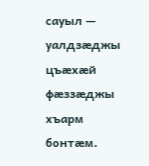сауыл — уалдзæджы цъæхæй фæззæджы хъарм бонтæм.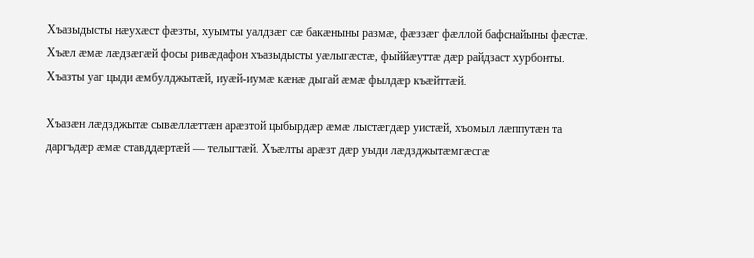Хъазыдысты нæухæст фæзты, хуымты уалдзæг сæ бакæныны размæ, фæззæг фæллой бафснайыны фæстæ. Хъæл æмæ лæдзæгæй фосы ривæдафон хъазыдысты уæлыгæстæ, фыййæуттæ дæр райдзаст хурбонты. Хъазты уаг цыди æмбулджытæй, иуæй-иумæ кæнæ дыгай æмæ фылдæр къæйттæй.

Хъазæн лæдзджытæ сывæллæттæн арæзтой цыбырдæр æмæ лыстæгдæр уистæй, хъомыл лæппутæн та даргъдæр æмæ ставддæртæй — телыгтæй. Хъæлты арæзт дæр уыди лæдзджытæмгæсгæ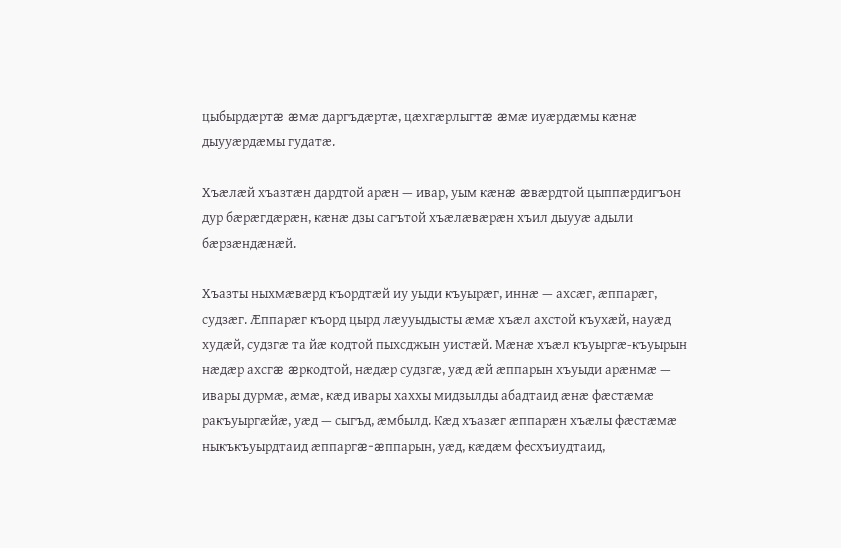цыбырдæртæ æмæ даргъдæртæ, цæхгæрлыгтæ æмæ иуæрдæмы кæнæ дыууæрдæмы гудатæ.

Хъæлæй хъазтæн дардтой арæн — ивар, уым кæнæ æвæрдтой цыппæрдигъон дур бæрæгдæрæн, кæнæ дзы сагътой хъæлæвæрæн хъил дыууæ адыли бæрзæндæнæй.

Хъазты ныхмæвæрд къордтæй иу уыди къуырæг, иннæ — ахсæг, æппарæг, судзæг. Æппарæг къорд цырд лæууыдысты æмæ хъæл ахстой къухæй, науæд худæй, судзгæ та йæ кодтой пыхсджын уистæй. Мæнæ хъæл къуыргæ-къуырын нæдæр ахсгæ æркодтой, нæдæр судзгæ, уæд æй æппарын хъуыди арæнмæ — ивары дурмæ, æмæ, кæд ивары хаххы мидзылды абадтаид æнæ фæстæмæ ракъуыргæйæ, уæд — сыгъд, æмбылд. Кæд хъазæг æппарæн хъæлы фæстæмæ ныкъкъуырдтаид æппаргæ-æппарын, уæд, кæдæм фесхъиудтаид,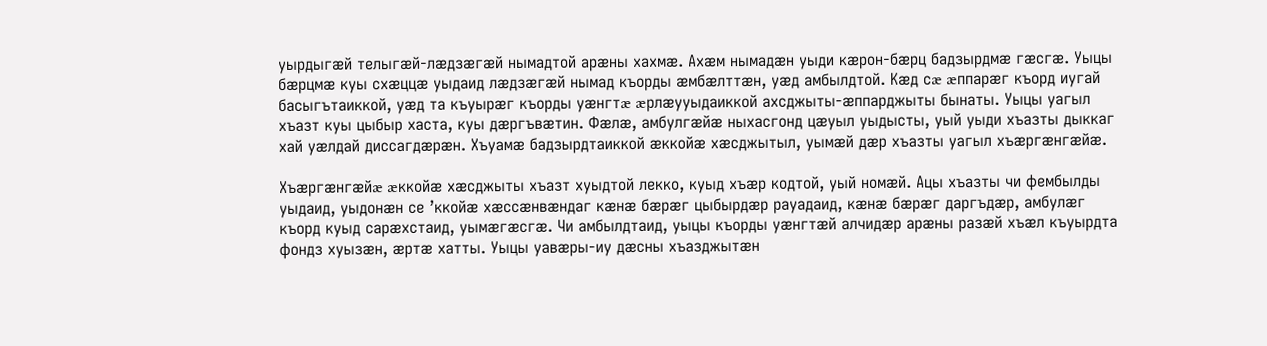уырдыгæй телыгæй-лæдзæгæй нымадтой арæны хахмæ. Ахæм нымадæн уыди кæрон-бæрц бадзырдмæ гæсгæ. Уыцы бæрцмæ куы схæццæ уыдаид лæдзæгæй нымад къорды æмбæлттæн, уæд амбылдтой. Кæд сæ æппарæг къорд иугай басыгътаиккой, уæд та къуырæг къорды уæнгтæ æрлæууыдаиккой ахсджыты-æппарджыты бынаты. Уыцы уагыл хъазт куы цыбыр хаста, куы дæргъвæтин. Фæлæ, амбулгæйæ ныхасгонд цæуыл уыдысты, уый уыди хъазты дыккаг хай уæлдай диссагдæрæн. Хъуамæ бадзырдтаиккой æккойæ хæсджытыл, уымæй дæр хъазты уагыл хъæргæнгæйæ.

Хъæргæнгæйæ æккойæ хæсджыты хъазт хуыдтой лекко, куыд хъæр кодтой, уый номæй. Ацы хъазты чи фембылды уыдаид, уыдонæн се ’ккойæ хæссæнвæндаг кæнæ бæрæг цыбырдæр рауадаид, кæнæ бæрæг даргъдæр, амбулæг къорд куыд сарæхстаид, уымæгæсгæ. Чи амбылдтаид, уыцы къорды уæнгтæй алчидæр арæны разæй хъæл къуырдта фондз хуызæн, æртæ хатты. Уыцы уавæры-иу дæсны хъазджытæн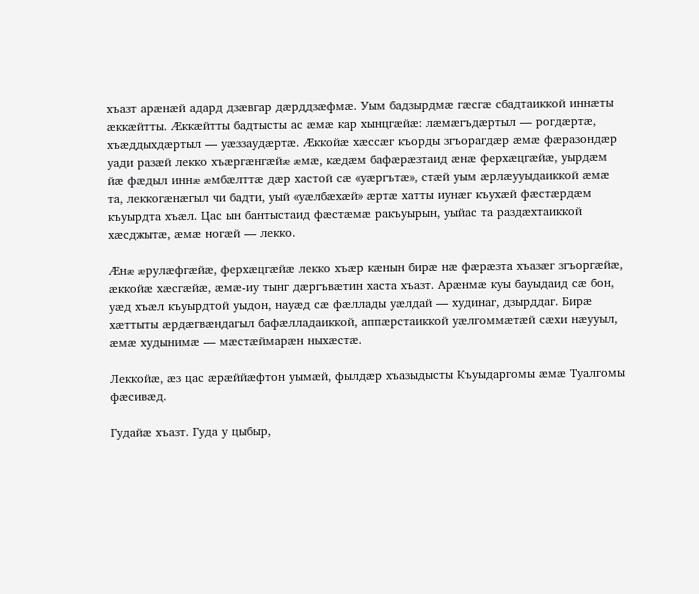хъазт арæнæй адард дзæвгар дæрддзæфмæ. Уым бадзырдмæ гæсгæ сбадтаиккой иннæты æккæйтты. Æккæйтты бадтысты ас æмæ кар хынцгæйæ: лæмæгъдæртыл — рогдæртæ, хъæддыхдæртыл — уæззаудæртæ. Æккойæ хæссæг къорды згъорагдæр æмæ фæразондæр уади разæй лекко хъæргæнгæйæ æмæ, кæдæм бафæрæзтаид æнæ ферхæцгæйæ, уырдæм йæ фæдыл иннæ æмбæлттæ дæр хастой сæ «уæргътæ», стæй уым æрлæууыдаиккой æмæ та, леккогæнæгыл чи бадти, уый «уæлбæхæй» æртæ хатты иунæг къухæй фæстæрдæм къуырдта хъæл. Цас ын бантыстаид фæстæмæ ракъуырын, уыйас та раздæхтаиккой хæсджытæ, æмæ ногæй — лекко.

Æнæ æрулæфгæйæ, ферхæцгæйæ лекко хъæр кæнын бирæ нæ фæрæзта хъазæг згъоргæйæ, æккойæ хæсгæйæ, æмæ-иу тынг дæргъвæтин хаста хъазт. Арæнмæ куы бауыдаид сæ бон, уæд хъæл къуырдтой уыдон, науæд сæ фæллады уæлдай — худинаг, дзырддаг. Бирæ хæттыты æрдæгвæндагыл бафæлладаиккой, аппæрстаиккой уæлгоммæтæй сæхи нæууыл, æмæ худынимæ — мæстæймарæн ныхæстæ.

Леккойæ, æз цас æрæййæфтон уымæй, фылдæр хъазыдысты Къуыдаргомы æмæ Туалгомы фæсивæд.

Гудайæ хъазт. Гуда у цыбыр,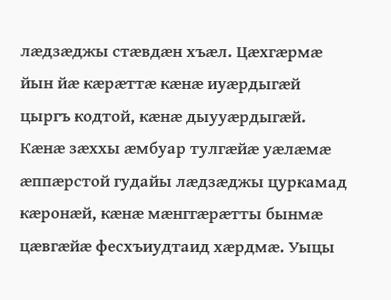лæдзæджы стæвдæн хъæл. Цæхгæрмæ йын йæ кæрæттæ кæнæ иуæрдыгæй цыргъ кодтой, кæнæ дыууæрдыгæй. Кæнæ зæххы æмбуар тулгæйæ уæлæмæ æппæрстой гудайы лæдзæджы цуркамад кæронæй, кæнæ мæнггæрæтты бынмæ цæвгæйæ фесхъиудтаид хæрдмæ. Уыцы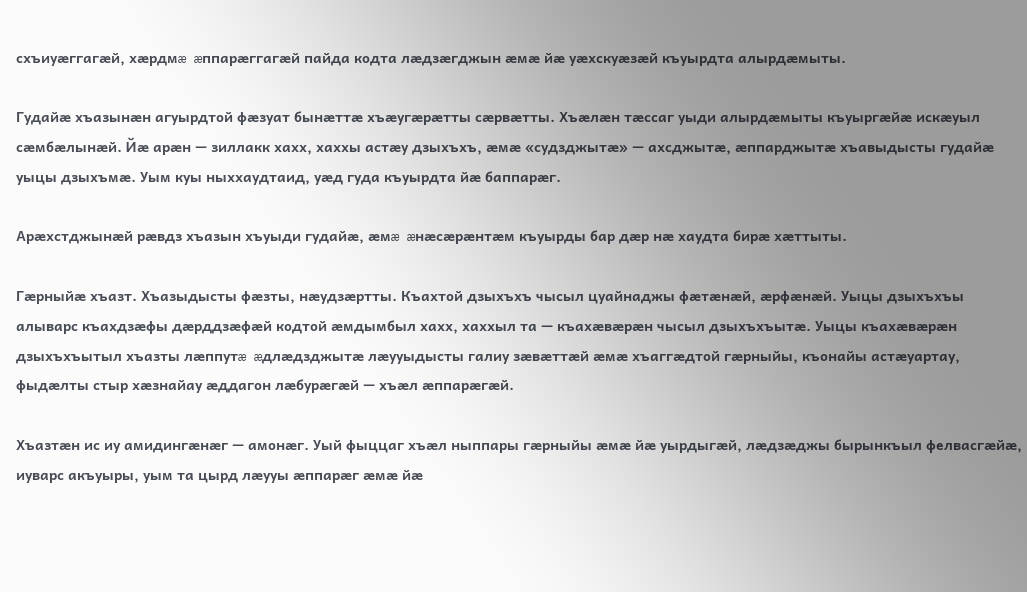схъиуæггагæй, хæрдмæ æппарæггагæй пайда кодта лæдзæгджын æмæ йæ уæхскуæзæй къуырдта алырдæмыты.

Гудайæ хъазынæн агуырдтой фæзуат бынæттæ хъæугæрæтты сæрвæтты. Хъæлæн тæссаг уыди алырдæмыты къуыргæйæ искæуыл сæмбæлынæй. Йæ арæн — зиллакк хахх, хаххы астæу дзыхъхъ, æмæ «судзджытæ» — ахсджытæ, æппарджытæ хъавыдысты гудайæ уыцы дзыхъмæ. Уым куы ныххаудтаид, уæд гуда къуырдта йæ баппарæг.

Арæхстджынæй рæвдз хъазын хъуыди гудайæ, æмæ æнæсæрæнтæм къуырды бар дæр нæ хаудта бирæ хæттыты.

Гæрныйæ хъазт. Хъазыдысты фæзты, нæудзæртты. Къахтой дзыхъхъ чысыл цуайнаджы фæтæнæй, æрфæнæй. Уыцы дзыхъхъы алыварс къахдзæфы дæрддзæфæй кодтой æмдымбыл хахх, хаххыл та — къахæвæрæн чысыл дзыхъхъытæ. Уыцы къахæвæрæн дзыхъхъытыл хъазты лæппутæ æдлæдзджытæ лæууыдысты галиу зæвæттæй æмæ хъаггæдтой гæрныйы, къонайы астæуартау, фыдæлты стыр хæзнайау æддагон лæбурæгæй — хъæл æппарæгæй.

Хъазтæн ис иу амидингæнæг — амонæг. Уый фыццаг хъæл ныппары гæрныйы æмæ йæ уырдыгæй, лæдзæджы бырынкъыл фелвасгæйæ, иуварс акъуыры, уым та цырд лæууы æппарæг æмæ йæ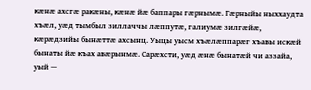кæнæ ахсгæ ракæны, кæнæ йæ баппары гæрнымæ. Гæрныйы ныххаудта хъæл, уæд тымбыл зиллаччы лæппутæ, галиумæ зилгæйæ, кæрæдзийы бынæттæ ахсынц. Уыцы уысм хъæлæппарæг хъавы искæй бынаты йæ къах авæрынмæ. Сарæхсти, уæд æнæ бынатæй чи аззайа, уый —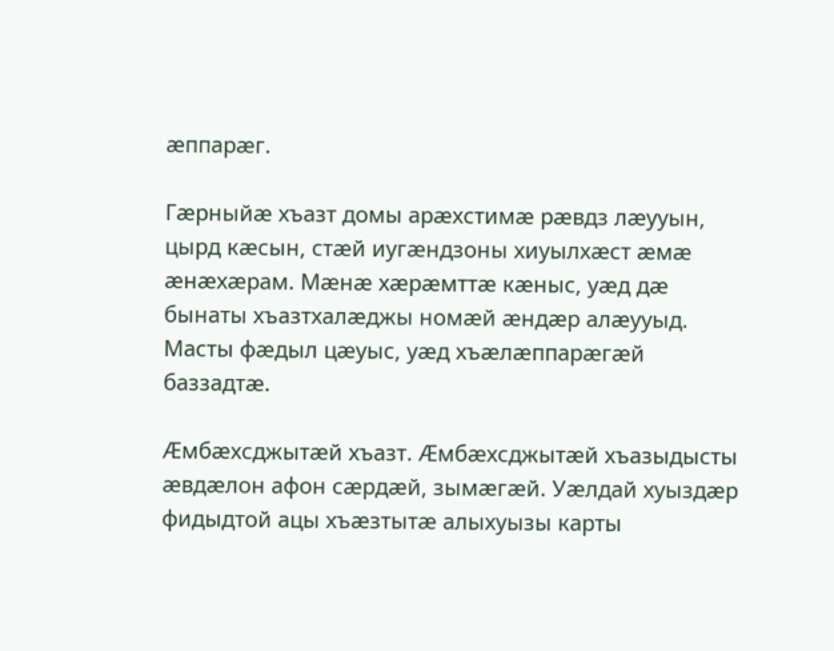æппарæг.

Гæрныйæ хъазт домы арæхстимæ рæвдз лæууын, цырд кæсын, стæй иугæндзоны хиуылхæст æмæ æнæхæрам. Мæнæ хæрæмттæ кæныс, уæд дæ бынаты хъазтхалæджы номæй æндæр алæууыд. Масты фæдыл цæуыс, уæд хъæлæппарæгæй баззадтæ.

Æмбæхсджытæй хъазт. Æмбæхсджытæй хъазыдысты æвдæлон афон сæрдæй, зымæгæй. Уæлдай хуыздæр фидыдтой ацы хъæзтытæ алыхуызы карты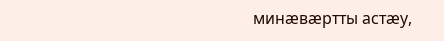минæвæртты астæу,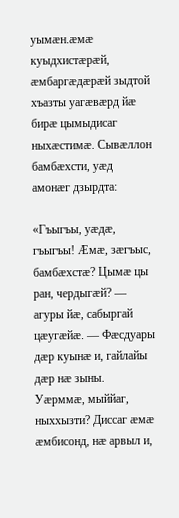уымæн.æмæ куыдхистæрæй, æмбаргæдæрæй зыдтой хъазты уагæвæрд йæ бирæ цымыдисаг ныхæстимæ. Сывæллон бамбæхсти, уæд амонæг дзырдта:

«Гъыгъы, уæдæ, гъыгъы! Æмæ, зæгъыс, бамбæхстæ? Цымæ цы ран, чердыгæй? — агуры йæ, сабыргай цæугæйæ. — Фæсдуары дæр куынæ и, гайлайы дæр нæ зыны. Уæрммæ, мыййаг, ныххызти? Диссаг æмæ æмбисонд, нæ арвыл и,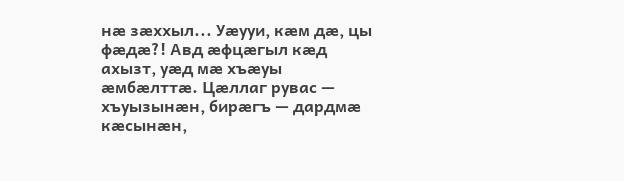нæ зæххыл... Уæууи, кæм дæ, цы фæдæ?! Авд æфцæгыл кæд ахызт, уæд мæ хъæуы æмбæлттæ. Цæллаг рувас — хъуызынæн, бирæгъ — дардмæ кæсынæн,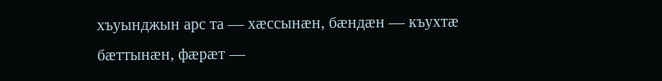хъуынджын арс та — хæссынæн, бæндæн — къухтæ бæттынæн, фæрæт —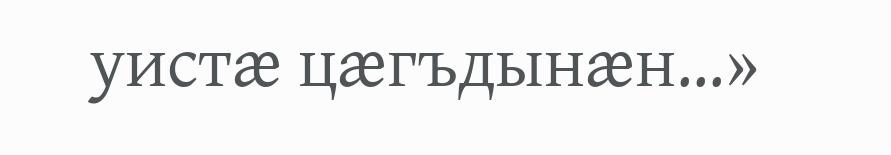уистæ цæгъдынæн...»